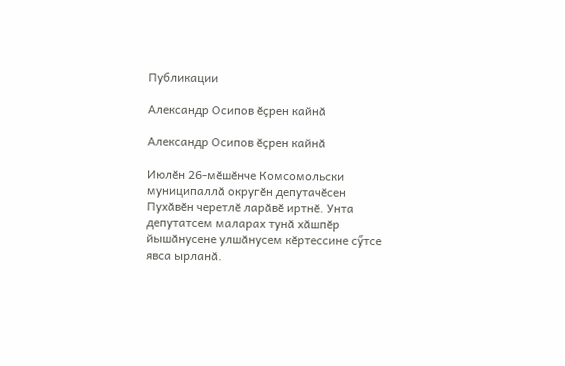Публикации

Александр Осипов ӗҫрен кайнӑ

Александр Осипов ӗҫрен кайнӑ

Июлӗн 26-мӗшӗнче Комсомольски муниципаллӑ округӗн депутачӗсен Пухӑвӗн черетлӗ ларӑвӗ иртнӗ. Унта депутатсем маларах тунӑ хӑшпӗр йышӑнусене улшӑнусем кӗртессине сӳтсе явса ырланӑ.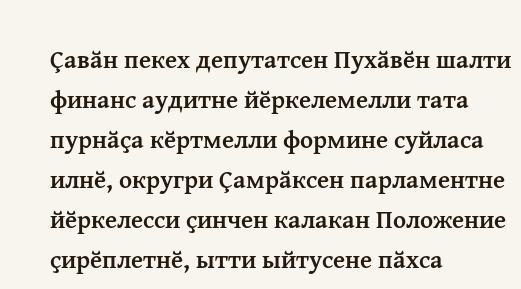Çавӑн пекех депутатсен Пухӑвӗн шалти финанс аудитне йӗркелемелли тата пурнӑҫа кӗртмелли формине суйласа илнӗ, округри Çамрӑксен парламентне йӗркелесси ҫинчен калакан Положение ҫирӗплетнӗ, ытти ыйтусене пӑхса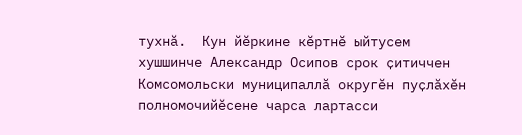тухнӑ.  Кун йӗркине кӗртнӗ ыйтусем хушшинче Александр Осипов срок ҫитиччен Комсомольски муниципаллӑ округӗн пуҫлӑхӗн полномочийӗсене чарса лартасси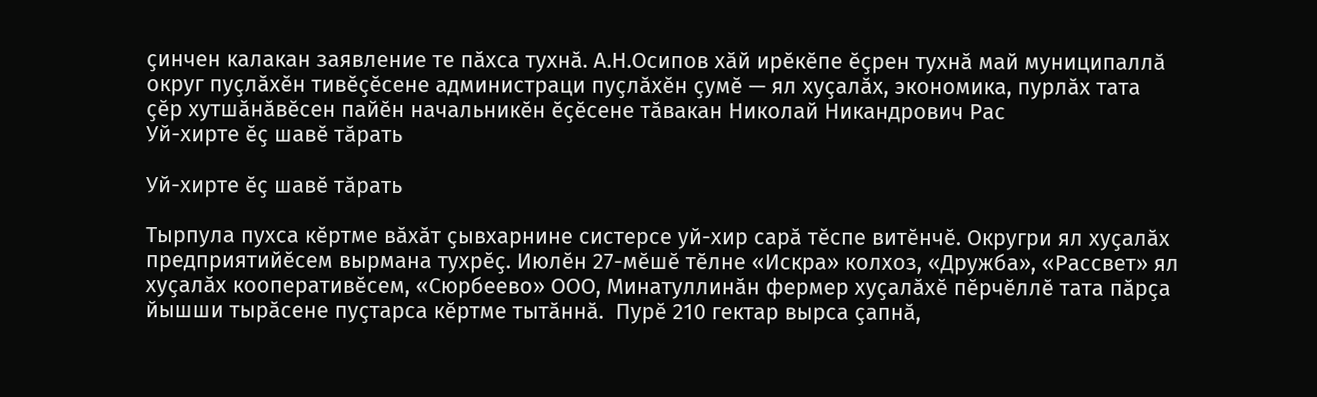ҫинчен калакан заявление те пӑхса тухнӑ. А.Н.Осипов хӑй ирӗкӗпе ӗҫрен тухнӑ май муниципаллӑ округ пуҫлӑхӗн тивӗҫӗсене администраци пуҫлӑхӗн ҫумӗ — ял хуҫалӑх, экономика, пурлӑх тата ҫӗр хутшӑнӑвӗсен пайӗн начальникӗн ӗҫӗсене тӑвакан Николай Никандрович Рас
Уй-хирте ӗҫ шавӗ тӑрать

Уй-хирте ӗҫ шавӗ тӑрать

Тырпула пухса кӗртме вӑхӑт ҫывхарнине систерсе уй-хир сарӑ тӗспе витӗнчӗ. Округри ял хуҫалӑх предприятийӗсем вырмана тухрӗҫ. Июлӗн 27-мӗшӗ тӗлне «Искра» колхоз, «Дружба», «Рассвет» ял хуҫалӑх кооперативӗсем, «Сюрбеево» ООО, Минатуллинӑн фермер хуҫалӑхӗ пӗрчӗллӗ тата пӑрҫа йышши тырӑсене пуҫтарса кӗртме тытӑннӑ.  Пурӗ 210 гектар вырса ҫапнӑ,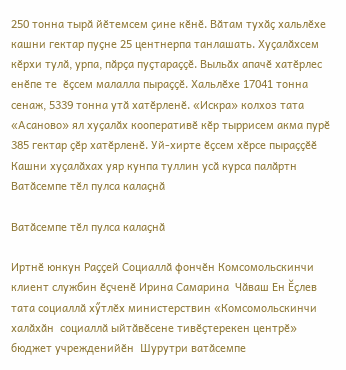250 тонна тырӑ йӗтемсем ҫине кӗнӗ. Вӑтам тухӑҫ хальлӗхе кашни гектар пуҫне 25 центнерпа танлашать. Хуҫалӑхсем кӗрхи тулӑ, урпа, пӑрҫа пуҫтараҫҫӗ. Выльӑх апачӗ хатӗрлес енӗпе те  ӗҫсем малалла пыраҫҫӗ. Хальлӗхе 17041 тонна сенаж, 5339 тонна утӑ хатӗрленӗ. «Искра» колхоз тата «Асаново» ял хуҫалӑх кооперативӗ кӗр тыррисем акма пурӗ 385 гектар ҫӗр хатӗрленӗ. Уй-хирте ӗҫсем хӗрсе пыраҫҫӗӗ Кашни хуҫалӑхах уяр кунпа туллин усӑ курса палӑртн
Ватӑсемпе тӗл пулса калаҫнӑ

Ватӑсемпе тӗл пулса калаҫнӑ

Иртнӗ юнкун Раҫҫей Социаллӑ фончӗн Комсомольскинчи клиент службин ӗҫченӗ Ирина Самарина  Чӑваш Ен Ĕҫлев тата социаллӑ хӳтлӗх министерствин «Комсомольскинчи халӑхӑн  социаллӑ ыйтӑвӗсене тивӗҫтерекен центрӗ» бюджет учрежденийӗн  Шурутри ватӑсемпе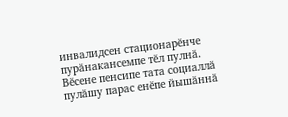инвалидсен стационарӗнче пурӑнакансемпе тӗл пулнӑ. Вӗсене пенсипе тата социаллӑ пулӑшу парас енӗпе йышӑннӑ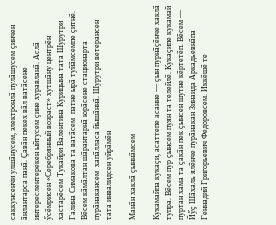саккунсенчи улшӑнусем, электронлӑ пулӑшусем ҫинчен ӑнлантарса панӑ. Çавӑн пекех вӑл ватӑсене интереслентерекен ыйтусем ҫине хуравланӑ. Аслӑ ӳсӗмрисен «Серебрянный возраст» хутшӑну центрӗн хастарӗсем Тукайри Валентина Курицына тата Шурутри Галина Симакова та ватӑсем  патне ырӑ туйӑмсемпе ҫитнӗ. Вӗсем кӑмӑлтан шӑрантарнӑ юрӑсене стационарта пурӑнакансем  хапӑлласа йышӑннӑ. Шурутри ветерансен тата инвалидсен уйрӑмӗн

Манӑн хаклӑ ҫыннӑмсем

Кукамайпа кукаҫи, асаттепе асанне — ҫын пурнӑҫӗнче хаклӑ тупра. Вӗсем пур ҫынсем пуян та телейлӗ. Кукаҫипе кукамай пуртан хама та ҫакӑн пек ҫынсен шутне кӗртетӗп. Вӗсем — Йӳҫ Шӑхаль ялӗнче пурӑнакан Зинаида Аркадьевнӑпа Геннадий Григорьевич Федоровсем. Иккӗшӗ те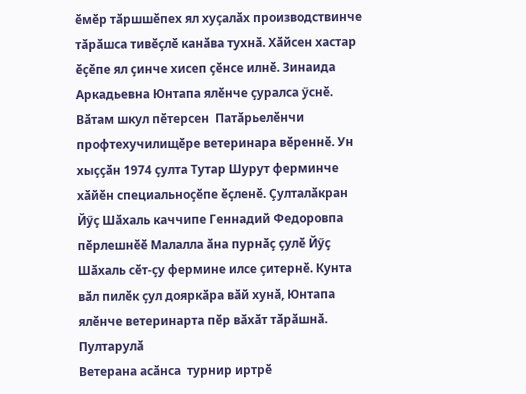ӗмӗр тӑршшӗпех ял хуҫалӑх производствинче тӑрӑшса тивӗҫлӗ канӑва тухнӑ. Хӑйсен хастар ӗҫӗпе ял ҫинче хисеп ҫӗнсе илнӗ. Зинаида Аркадьевна Юнтапа ялӗнче ҫуралса ӳснӗ. Вӑтам шкул пӗтерсен  Патӑрьелӗнчи профтехучилищӗре ветеринара вӗреннӗ. Ун хыҫҫӑн 1974 ҫулта Тутар Шурут ферминче хӑйӗн специальноҫӗпе ӗҫленӗ. Çулталӑкран Йӳҫ Шӑхаль каччипе Геннадий Федоровпа пӗрлешнӗӗ Малалла ӑна пурнӑҫ ҫулӗ Йӳҫ Шӑхаль сӗт-ҫу фермине илсе ҫитернӗ. Кунта вӑл пилӗк ҫул дояркӑра вӑй хунӑ, Юнтапа ялӗнче ветеринарта пӗр вӑхӑт тӑрӑшнӑ. Пултарулӑ
Ветерана асӑнса  турнир иртрӗ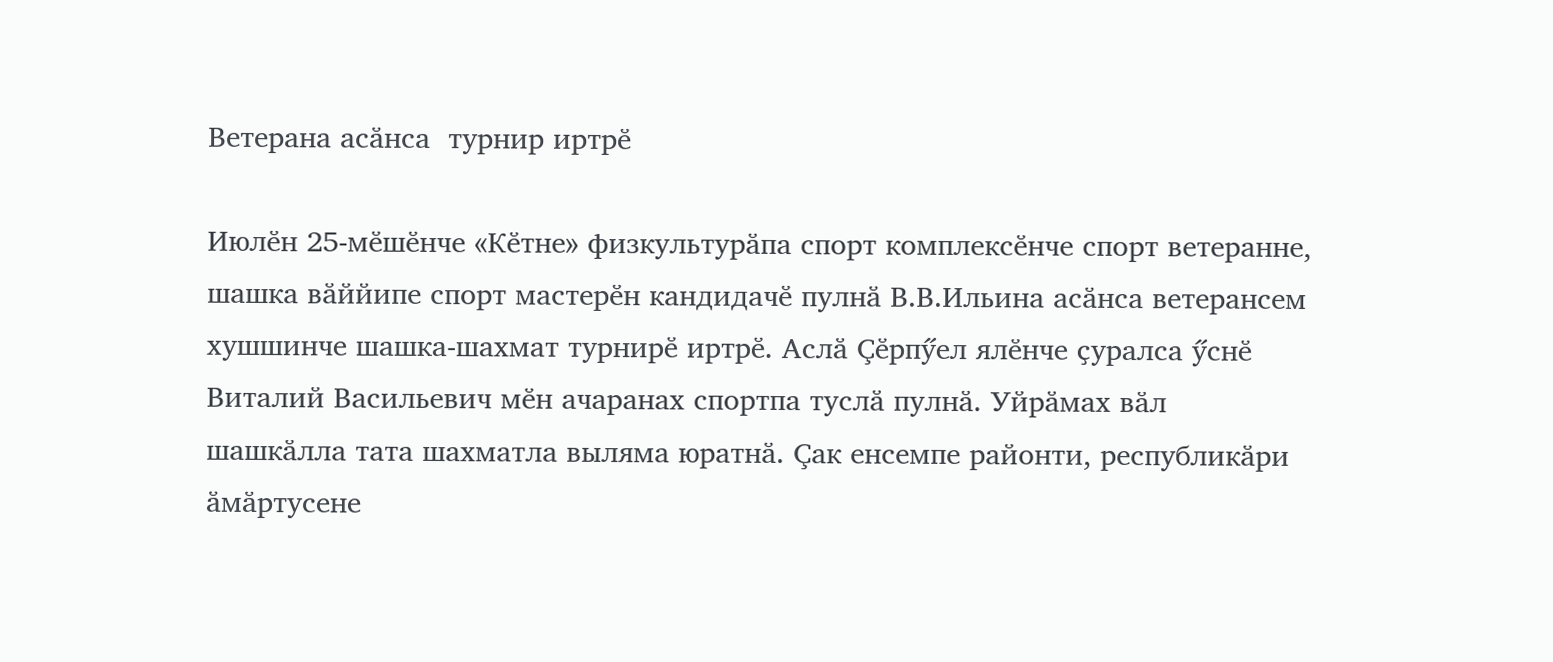Ветерана асӑнса  турнир иртрӗ

Июлӗн 25-мӗшӗнче «Кӗтне» физкультурӑпа спорт комплексӗнче спорт ветеранне, шашка вӑййипе спорт мастерӗн кандидачӗ пулнӑ В.В.Ильина асӑнса ветерансем хушшинче шашка-шахмат турнирӗ иртрӗ. Аслӑ Çӗрпӳел ялӗнче ҫуралса ӳснӗ Виталий Васильевич мӗн ачаранах спортпа туслӑ пулнӑ. Уйрӑмах вӑл шашкӑлла тата шахматла выляма юратнӑ. Çак енсемпе районти, республикӑри ӑмӑртусене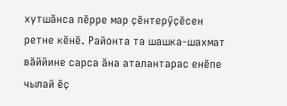хутшӑнса пӗрре мар ҫӗнтерӳҫӗсен ретне кӗнӗ. Районта та шашка-шахмат вӑййине сарса ӑна аталантарас енӗпе чылай ӗҫ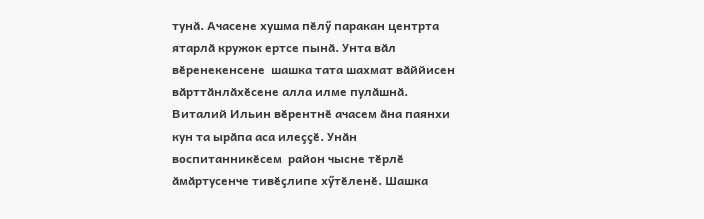тунӑ. Ачасене хушма пӗлӳ паракан центрта ятарлӑ кружок ертсе пынӑ. Унта вӑл вӗренекенсене  шашка тата шахмат вӑййисен вӑрттӑнлӑхӗсене алла илме пулӑшнӑ. Виталий Ильин вӗрентнӗ ачасем ӑна паянхи кун та ырӑпа аса илеҫҫӗ. Унӑн воспитанникӗсем  район чысне тӗрлӗ ӑмӑртусенче тивӗҫлипе хӳтӗленӗ. Шашка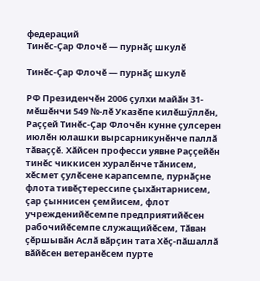федераций
Тинӗс-Ҫар Флочӗ — пурнӑҫ шкулӗ

Тинӗс-Ҫар Флочӗ — пурнӑҫ шкулӗ

РФ Президенчӗн 2006 ҫулхи майӑн 31-мӗшӗнчи 549 №-лӗ Указӗпе килӗшӳллӗн, Раҫҫей Тинӗс-Ҫар Флочӗн кунне ҫулсерен июлӗн юлашки вырсарникунӗнче паллӑ тӑваҫҫӗ. Хӑйсен професси уявне Раҫҫейӗн тинӗс чиккисен хуралӗнче тӑнисем, хӗсмет ҫулӗсене карапсемпе, пурнӑҫне флота тивӗҫтерессипе ҫыхӑнтарнисем, ҫар ҫыннисен ҫемйисем, флот учрежденийӗсемпе предприятийӗсен рабочийӗсемпе служащийӗсем, Тӑван ҫӗршывӑн Аслӑ вӑрҫин тата Хӗҫ-пӑшаллӑ вӑйӗсен ветеранӗсем пурте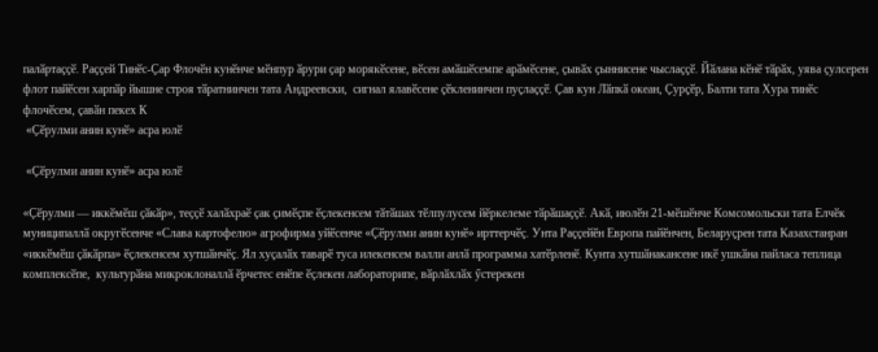палӑртаҫҫӗ. Раҫҫей Тинӗс-Ҫар Флочӗн кунӗнче мӗнпур ӑрури ҫар морякӗсене, вӗсен амӑшӗсемпе арӑмӗсене, ҫывӑх ҫыннисене чыслаҫҫӗ. Йӑлана кӗнӗ тӑрӑх, уява ҫулсерен флот пайӗсен харпӑр йышне строя тӑратнинчен тата Андреевски,  сигнал ялавӗсене ҫӗкленинчен пуҫлаҫҫӗ. Ҫав кун Лӑпкӑ океан, Ҫурҫӗр, Балти тата Хура тинӗс флочӗсем, ҫавӑн пекех К
 «Ҫӗрулми анин кунӗ» асра юлӗ

 «Ҫӗрулми анин кунӗ» асра юлӗ

«Ҫӗрулми — иккӗмӗш ҫӑкӑр», теҫҫӗ халӑхраӗ ҫак ҫимӗҫпе ӗҫлекенсем тӑтӑшах тӗлпулусем йӗркелеме тӑрӑшаҫҫӗ. Акӑ, июлӗн 21-мӗшӗнче Комсомольски тата Елчӗк муниципаллӑ округӗсенче «Слава картофелю» агрофирма уйӗсенче «Ҫӗрулми анин кунӗ» ирттерчӗҫ. Унта Раҫҫейӗн Европа пайӗнчен, Беларуҫрен тата Казахстанран «иккӗмӗш ҫӑкӑрпа» ӗҫлекенсем хутшӑнчӗҫ. Ял хуҫалӑх таварӗ туса илекенсем валли анлӑ программа хатӗрленӗ. Кунта хутшӑнакансене икӗ ушкӑна пайласа теплица комплексӗпе,  культурӑна микроклоналлӑ ӗрчетес енӗпе ӗҫлекен лабораторипе, вӑрлӑхлӑх ӳстерекен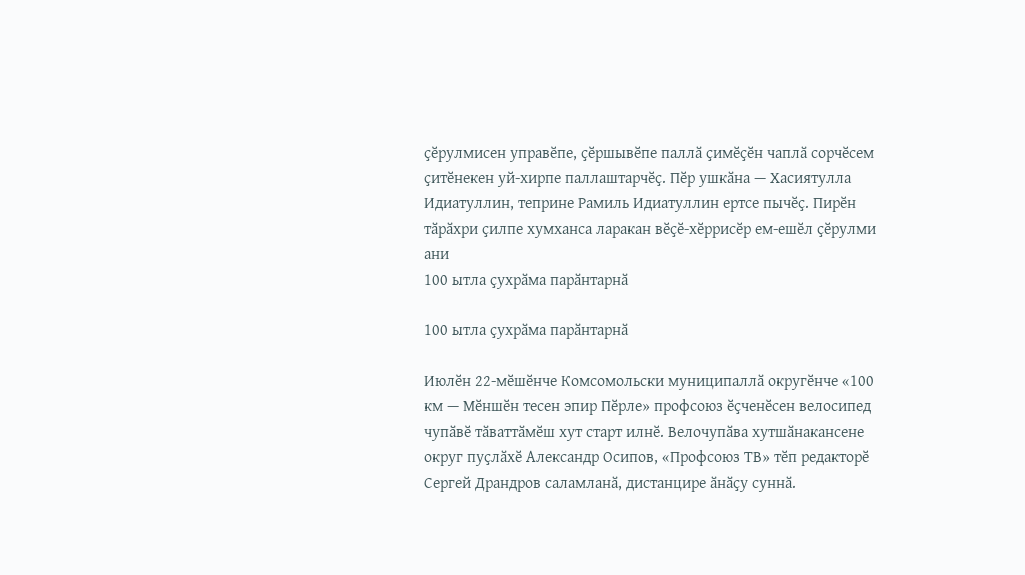ҫӗрулмисен управӗпе, ҫӗршывӗпе паллӑ ҫимӗҫӗн чаплӑ сорчӗсем ҫитӗнекен уй-хирпе паллаштарчӗҫ. Пӗр ушкӑна — Хасиятулла Идиатуллин, теприне Рамиль Идиатуллин ертсе пычӗҫ. Пирӗн тӑрӑхри ҫилпе хумханса ларакан вӗҫӗ-хӗррисӗр ем-ешӗл ҫӗрулми ани
100 ытла ҫухрӑма парӑнтарнӑ

100 ытла ҫухрӑма парӑнтарнӑ

Июлӗн 22-мӗшӗнче Комсомольски муниципаллӑ округӗнче «100 км — Мӗншӗн тесен эпир Пӗрле» профсоюз ӗҫченӗсен велосипед чупӑвӗ тӑваттӑмӗш хут старт илнӗ. Велочупӑва хутшӑнакансене округ пуҫлӑхӗ Александр Осипов, «Профсоюз ТВ» тӗп редакторӗ Сергей Драндров саламланӑ, дистанцире ӑнӑҫу суннӑ.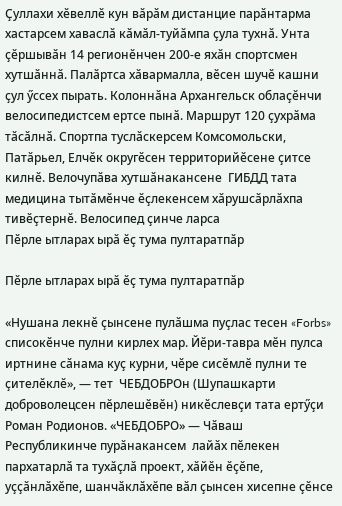Ҫуллахи хӗвеллӗ кун вӑрӑм дистанцие парӑнтарма хастарсем хаваслӑ кӑмӑл-туйӑмпа ҫула тухнӑ. Унта ҫӗршывӑн 14 регионӗнчен 200-е яхӑн спортсмен хутшӑннӑ. Палӑртса хӑвармалла, вӗсен шучӗ кашни ҫул ӳссех пырать. Колоннӑна Архангельск облаҫӗнчи велосипедистсем ертсе пынӑ. Маршрут 120 ҫухрӑма тӑсӑлнӑ. Спортпа туслӑскерсем Комсомольски, Патӑрьел, Елчӗк округӗсен территорийӗсене ҫитсе килнӗ. Велочупӑва хутшӑнакансене  ГИБДД тата медицина тытӑмӗнче ӗҫлекенсем хӑрушсӑрлӑхпа тивӗҫтернӗ. Велосипед ҫинче ларса
Пӗрле ытларах ырӑ ӗҫ тума пултаратпӑр

Пӗрле ытларах ырӑ ӗҫ тума пултаратпӑр

«Нушана лекнӗ ҫынсене пулӑшма пуҫлас тесен «Forbs» списокӗнче пулни кирлех мар. Йӗри-тавра мӗн пулса иртнине сӑнама куҫ курни, чӗре сисӗмлӗ пулни те ҫителӗклӗ», — тет  ЧЕБДОБРОн (Шупашкарти доброволецсен пӗрлешӗвӗн) никӗслевҫи тата ертӳҫи Роман Родионов. «ЧЕБДОБРО» — Чӑваш Республикинче пурӑнакансем  лайӑх пӗлекен пархатарлӑ та тухӑҫлӑ проект, хӑйӗн ӗҫӗпе, уҫҫӑнлӑхӗпе, шанчӑклӑхӗпе вӑл ҫынсен хисепне ҫӗнсе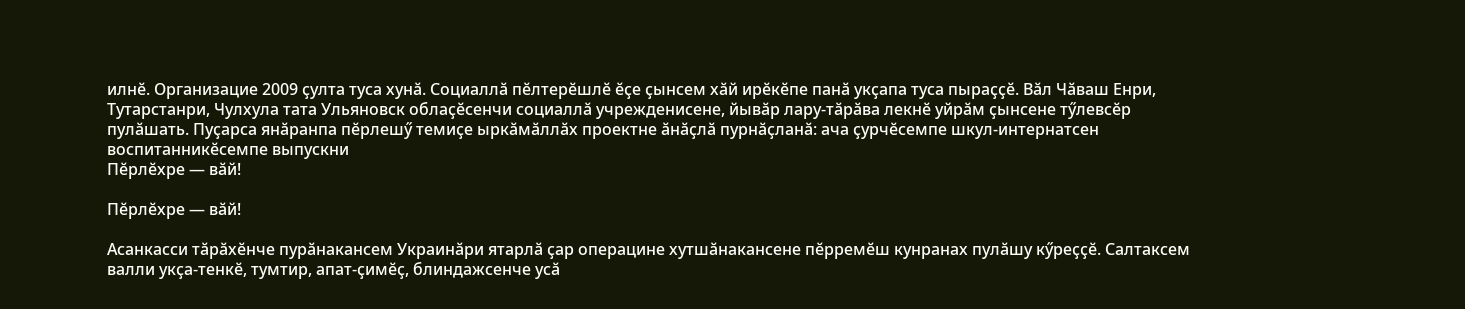илнӗ. Организацие 2009 ҫулта туса хунӑ. Социаллӑ пӗлтерӗшлӗ ӗҫе ҫынсем хӑй ирӗкӗпе панӑ укҫапа туса пыраҫҫӗ. Вӑл Чӑваш Енри, Тутарстанри, Чулхула тата Ульяновск облаҫӗсенчи социаллӑ учрежденисене, йывӑр лару-тӑрӑва лекнӗ уйрӑм ҫынсене тӳлевсӗр пулӑшать. Пуҫарса янӑранпа пӗрлешӳ темиҫе ыркӑмӑллӑх проектне ӑнӑҫлӑ пурнӑҫланӑ: ача ҫурчӗсемпе шкул-интернатсен воспитанникӗсемпе выпускни
Пӗрлӗхре — вӑй!

Пӗрлӗхре — вӑй!

Асанкасси тӑрӑхӗнче пурӑнакансем Украинӑри ятарлӑ ҫар операцине хутшӑнакансене пӗрремӗш кунранах пулӑшу кӳреҫҫӗ. Салтаксем валли укҫа-тенкӗ, тумтир, апат-ҫимӗҫ, блиндажсенче усӑ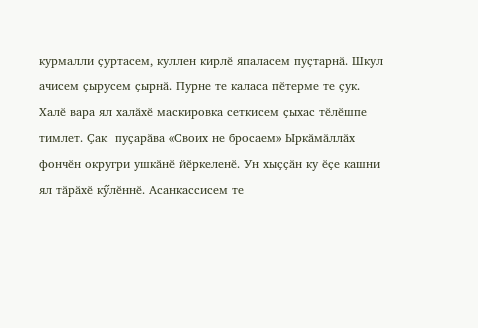курмалли ҫуртасем, куллен кирлӗ япаласем пуҫтарнӑ. Шкул ачисем ҫырусем ҫырнӑ. Пурне те каласа пӗтерме те ҫук. Халӗ вара ял халӑхӗ маскировка сеткисем ҫыхас тӗлӗшпе тимлет. Ҫак  пуҫарӑва «Своих не бросаем» Ыркӑмӑллӑх фончӗн округри ушкӑнӗ йӗркеленӗ. Ун хыҫҫӑн ку ӗҫе кашни ял тӑрӑхӗ кӳлӗннӗ. Асанкассисем те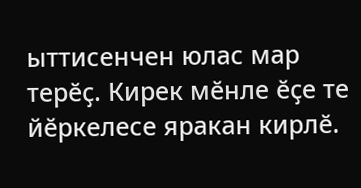ыттисенчен юлас мар терӗҫ. Кирек мӗнле ӗҫе те йӗркелесе яракан кирлӗ.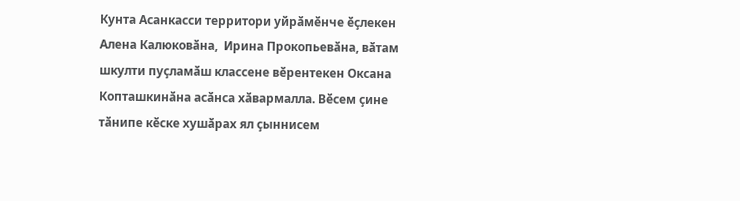Кунта Асанкасси территори уйрӑмӗнче ӗҫлекен Алена Калюковӑна,  Ирина Прокопьевӑна, вӑтам шкулти пуҫламӑш классене вӗрентекен Оксана Копташкинӑна асӑнса хӑвармалла. Вӗсем ҫине тӑнипе кӗске хушӑрах ял ҫыннисем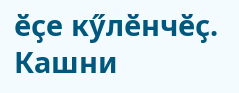ӗҫе кӳлӗнчӗҫ. Кашни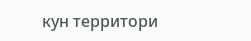кун территори